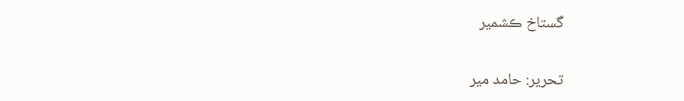گستاخ ڪشمير

تحرير: حامد مير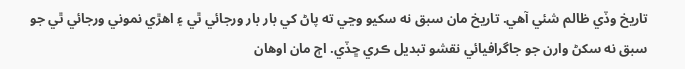تاريخ وڏي ظالم شئي آهي. تاريخ مان سبق نه سکيو وڃي ته پاڻ کي بار بار ورجائي ٿي ۽ اهڙي نموني ورجائي ٿي جو سبق نه سکڻ وارن جو جاگرافيائي نقشو تبديل ڪري ڇڏي. اڄ مان اوهان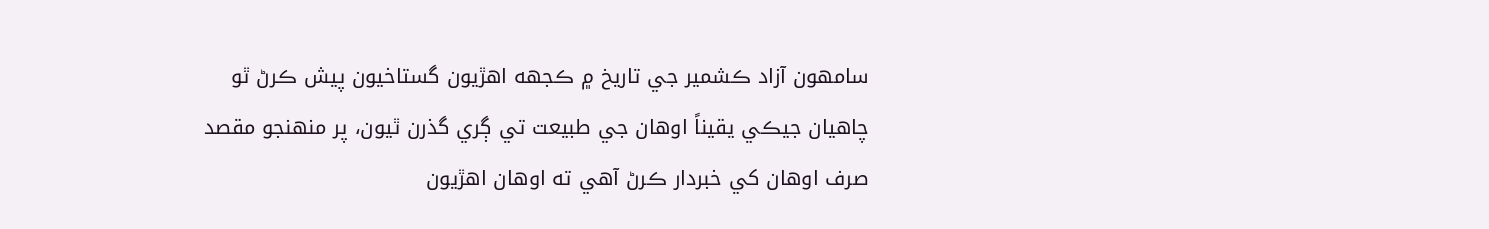سامهون آزاد ڪشمير جي تاريخ ۾ ڪجهه اھڙيون گستاخيون پيش ڪرڻ ٿو چاهيان جيڪي يقيناً اوهان جي طبيعت تي ڳري گذرن ٿيون، پر منهنجو مقصد صرف اوهان کي خبردار ڪرڻ آهي ته اوهان اهڙيون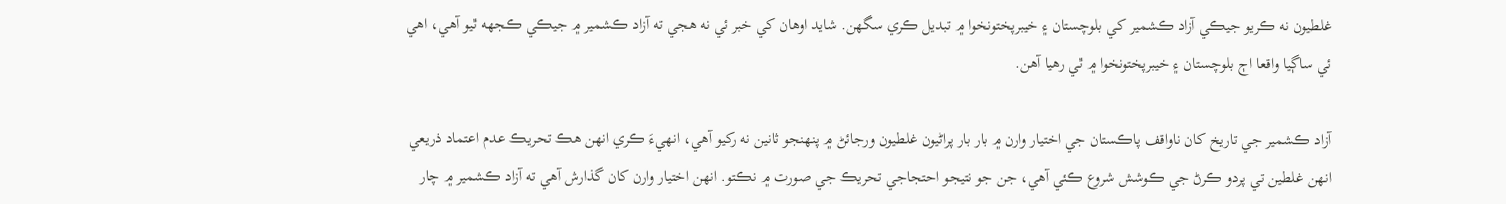غلطيون نه ڪريو جيڪي آزاد ڪشمير کي بلوچستان ۽ خيبرپختونخوا ۾ تبديل ڪري سگهن. شايد اوهان کي خبر ئي نه هجي ته آزاد ڪشمير ۾ جيڪي ڪجهه ٿيو آهي، اهي ئي ساڳيا واقعا اڄ بلوچستان ۽ خيبرپختونخوا ۾ ٿي رهيا آهن.

آزاد ڪشمير جي تاريخ کان ناواقف پاڪستان جي اختيار وارن ۾ بار بار پراڻيون غلطيون ورجائڻ ۾ پنهنجو ثانين نه رکيو آهي، انهيءَ ڪري انهن هڪ تحريڪ عدم اعتماد ذريعي انهن غلطين تي پردو ڪرڻ جي ڪوشش شروع ڪئي آهي، جن جو نتيجو احتجاجي تحريڪ جي صورت ۾ نڪتو. انهن اختيار وارن کان گذارش آهي ته آزاد ڪشمير ۾ چار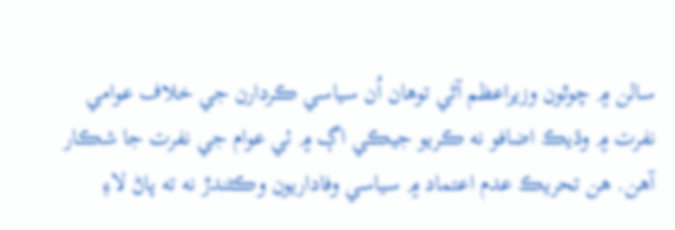سالن ۾ چوٿون وزيراعظم آڻي توهان اُن سياسي ڪردارن جي خلاف عوامي نفرت ۾ وڌيڪ اضافو نه ڪريو جيڪي اڳ ۾ ئي عوام جي نفرت جا شڪار آهن. هن تحريڪ عدم اعتماد ۾ سياسي وفاداريون وڪڻندڙ نه ته پاڻ لاءِ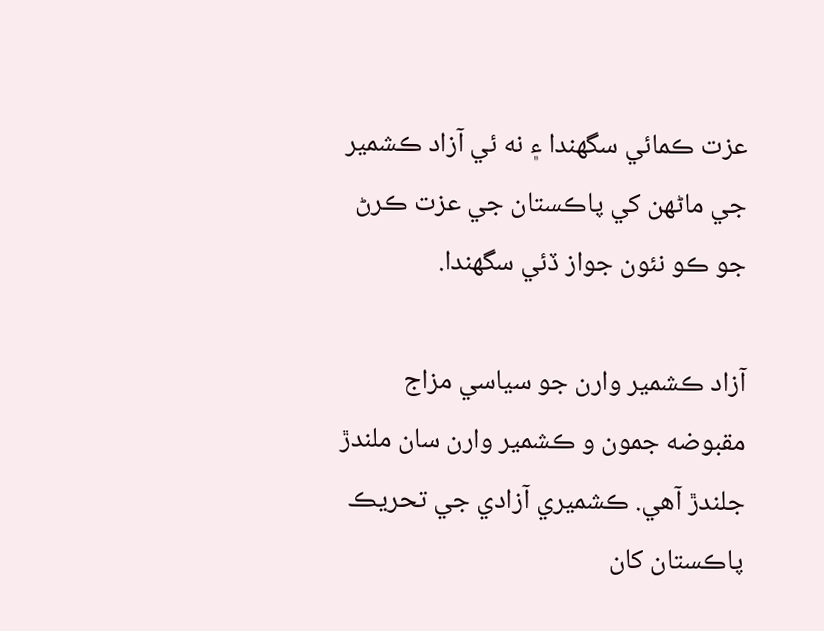عزت ڪمائي سگھندا ۽ نه ئي آزاد ڪشمير جي ماڻهن کي پاڪستان جي عزت ڪرڻ جو ڪو نئون جواز ڏئي سگهندا.

آزاد ڪشمير وارن جو سياسي مزاج مقبوضه جمون و ڪشمير وارن سان ملندڙ جلندڙ آهي. ڪشميري آزادي جي تحريڪ پاڪستان کان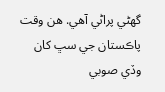گهڻي پراڻي آهي. هن وقت پاڪستان جي سڀ کان وڏي صوبي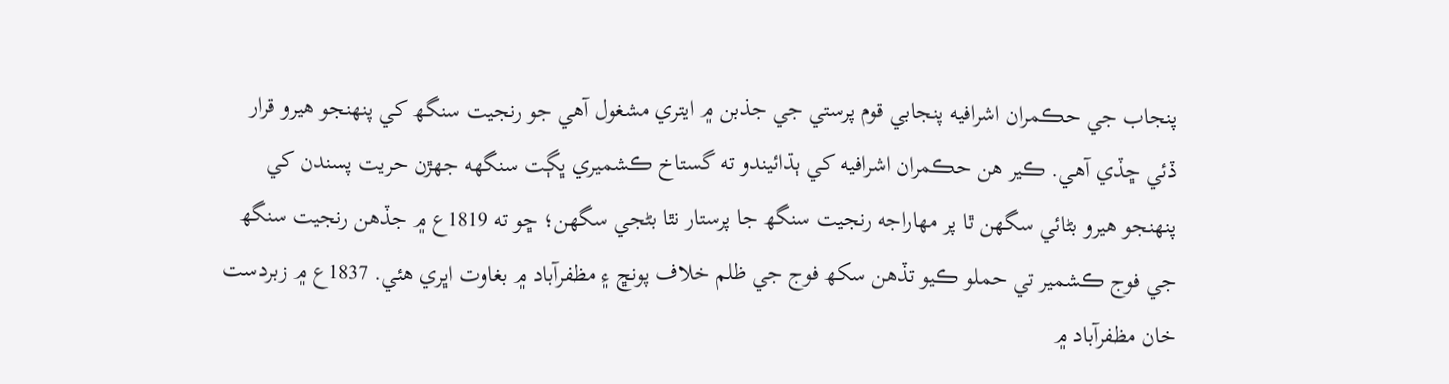پنجاب جي حڪمران اشرافيه پنجابي قوم پرستي جي جذبن ۾ ايتري مشغول آهي جو رنجيت سنگھ کي پنهنجو هيرو قرار ڏئي ڇڏي آهي. ڪير هن حڪمران اشرافيه کي ٻڌائيندو ته گستاخ ڪشميري ڀڳت سنگهه جهڙن حريت پسندن کي پنهنجو هيرو بڻائي سگھن ٿا پر مهاراجه رنجيت سنگھ جا پرستار نٿا بڻجي سگهن؛ ڇو ته 1819ع ۾ جڏهن رنجيت سنگھ جي فوج ڪشمير تي حملو ڪيو تڏهن سکھ فوج جي ظلم خلاف پونڇ ۽ مظفرآباد ۾ بغاوت اڀري هئي. 1837ع ۾ زبردست خان مظفرآباد ۾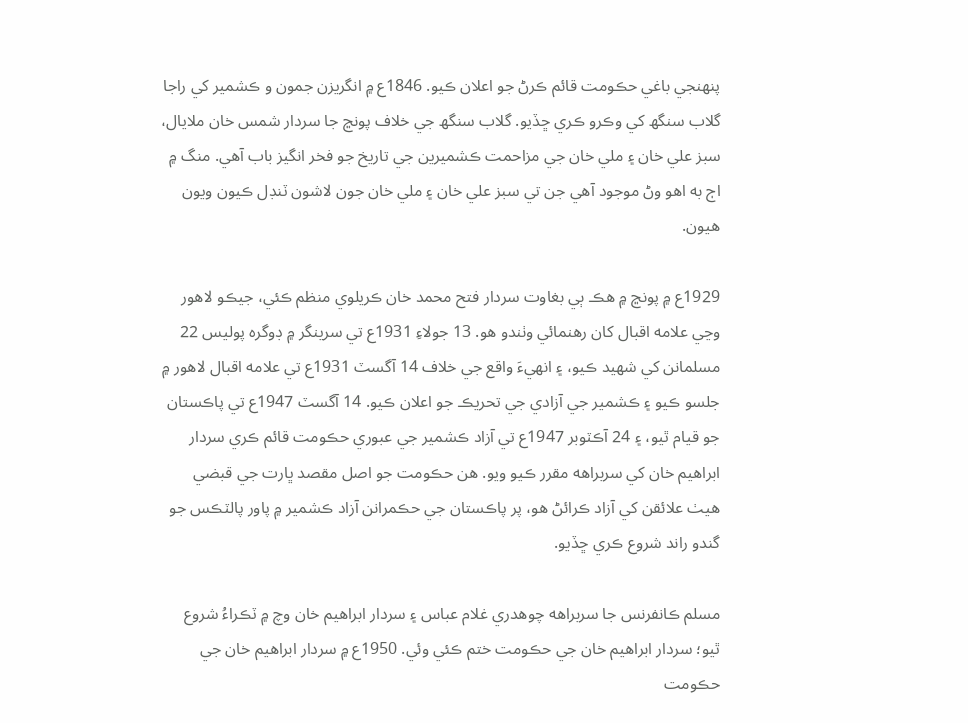پنهنجي باغي حڪومت قائم ڪرڻ جو اعلان ڪيو. 1846ع ۾ انگريزن جمون و ڪشمير کي راجا گلاب سنگھ کي وڪرو ڪري ڇڏيو. گلاب سنگھ جي خلاف پونڇ جا سردار شمس خان ملایال، سبز علي خان ۽ ملي خان جي مزاحمت ڪشميرين جي تاريخ جو فخر انگيز باب آهي. منگ ۾ اڄ به اهو وڻ موجود آهي جن تي سبز علي خان ۽ ملي خان جون لاشون ٽنڊل ڪيون ويون هيون.

1929ع ۾ پونڇ ۾ هڪ ٻي بغاوت سردار فتح محمد خان ڪريلوي منظم ڪئي، جيڪو لاهور وڃي علامه اقبال کان رهنمائي وٺندو هو. 13 جولاءِ 1931ع تي سرينگر ۾ ڊوگره پوليس 22 مسلمانن کي شهيد ڪيو، ۽ انهيءَ واقع جي خلاف 14 آگسٽ 1931ع تي علامه اقبال لاهور ۾ جلسو ڪيو ۽ ڪشمير جي آزادي جي تحريڪ جو اعلان ڪيو. 14 آگسٽ 1947ع تي پاڪستان جو قيام ٿيو، ۽ 24 آڪٽوبر 1947ع تي آزاد ڪشمير جي عبوري حڪومت قائم ڪري سردار ابراهيم خان کي سربراهه مقرر ڪيو ويو. هن حڪومت جو اصل مقصد ڀارت جي قبضي هيٺ علائقن کي آزاد ڪرائڻ هو، پر پاڪستان جي حڪمرانن آزاد ڪشمير ۾ پاور پالٽڪس جو گندو راند شروع ڪري ڇڏيو.

مسلم ڪانفرنس جا سربراهه چوهدري غلام عباس ۽ سردار ابراهيم خان وچ ۾ ٽڪراءُ شروع ٿيو؛ سردار ابراهيم خان جي حڪومت ختم ڪئي وئي. 1950ع ۾ سردار ابراهيم خان جي حڪومت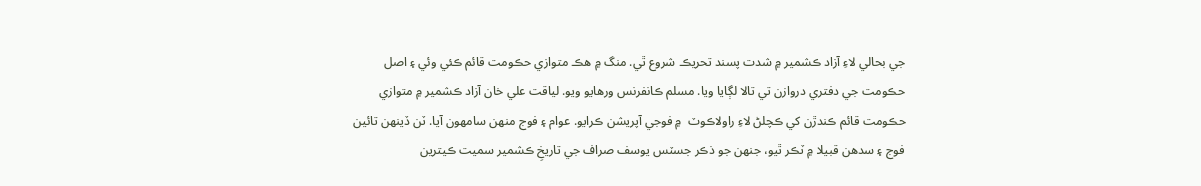جي بحالي لاءِ آزاد ڪشمير ۾ شدت پسند تحريڪ شروع ٿي. منگ ۾ هڪ متوازي حڪومت قائم ڪئي وئي ۽ اصل حڪومت جي دفتري دروازن تي تالا لڳايا ويا. مسلم ڪانفرنس ورهايو ويو. لياقت علي خان آزاد ڪشمير ۾ متوازي حڪومت قائم ڪندڙن کي ڪچلڻ لاءِ راولاڪوٽ  ۾ فوجي آپريشن ڪرايو. عوام ۽ فوج منهن سامهون آيا. ٽن ڏينهن تائين فوج ۽ سدهن قبيلا ۾ ٽڪر ٿيو، جنهن جو ذڪر جسٽس يوسف صراف جي تاريخِ ڪشمير سميت ڪيترين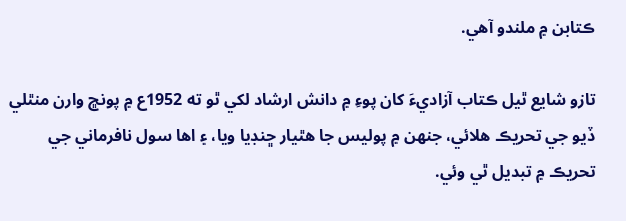ڪتابن ۾ ملندو آهي.

تازو شايع ٿيل ڪتاب آزاديءَ کان پوءِ ۾ دانش ارشاد لکي ٿو ته 1952ع ۾ پونڇ وارن منٿلي ڏيو جي تحريڪ هلائي، جنهن ۾ پوليس جا هٿيار ڇنڊيا ويا، ۽ اها سول نافرماني جي تحريڪ ۾ تبديل ٿي وئي.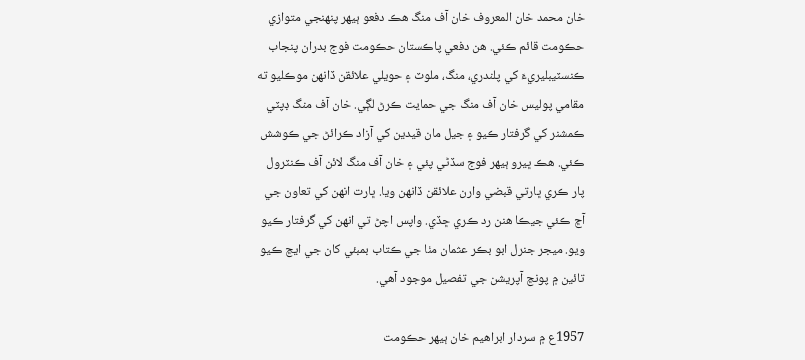خان محمد خان المعروف خان آف منگ هڪ دفعو ٻيهر پنهنجي متوازي حڪومت قائم ڪئي. هن دفعي پاڪستان حڪومت فوج بدران پنجاب ڪنسٽيبليريءَ کي پلندري، منگ، ملوٽ ۽ حويلي علائقن ڏانهن موڪليو ته مقامي پوليس خان آف منگ جي حمايت ڪرڻ لڳي. خان آف منگ ڊپٽي ڪمشنر کي گرفتار ڪيو ۽ جيل مان قيدين کي آزاد ڪرائڻ جي ڪوشش ڪئي. هڪ ڀيرو ٻيهر فوج سڏڻي پئي ۽ خان آف منگ لائن آف ڪنٽرول پار ڪري ڀارتي قبضي وارن علائقن ڏانهن ويا. ڀارت انهن کي تعاون جي آڇ ڪئي جيڪا هنن رد ڪري ڇڏي. واپس اچڻ تي انهن کي گرفتار ڪيو ويو. ميجر جنرل ابو بڪر عثمان مٺا جي ڪتاب بمبئي کان جي ايڇ ڪيو تائين ۾ پونڇ آپريشن جي تفصيل موجود آهي.

1957ع ۾ سردار ابراهيم خان ٻيهر حڪومت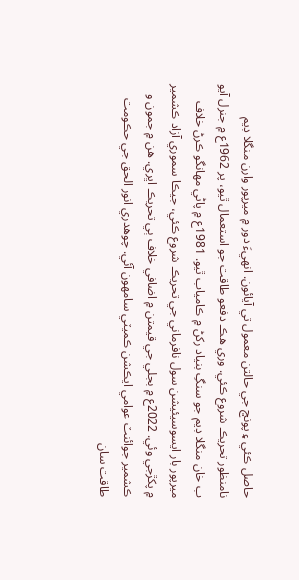حاصل ڪئي ۽ پونڇ جي حالتن معمول تي آيائون. انهيءَ دور ۾ ميرپور وارن منگلا ڊيم نامنظور تحريڪ شروع ڪئي. وري هڪ دفعو طاقت جو استعمال ٿيو، پر 1962ع ۾ جنرل آيو ب خان منگلا ڊيم جو سنگِ بنياد رکڻ ۾ ڪامياب ٿيو. 1981ع ۾ پاڻي مهانگو ڪرڻ خلاف ميرپور بار ايسوسيئيشن سول نافرماني جي تحريڪ شروع ڪئي، جيڪا سموري آزاد ڪشمير ۾ پکڙجي وئي. 2022ع ۾ بجلي جي قيمتن ۾ اضافي خلاف ٻي تحريڪ اڀري. هن ۾ جمون و ڪشمير جوائنٽ عوامي ايڪشن ڪميٽي سامهون آئي. چوهدري انور الحق جي حڪومت طاقت سان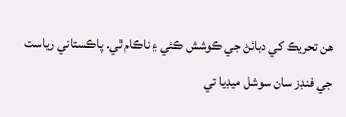هن تحريڪ کي دبائڻ جي ڪوشش ڪئي ۽ ناڪام ٿي. پاڪستاني رياست جي فنڊز سان سوشل ميڊيا تي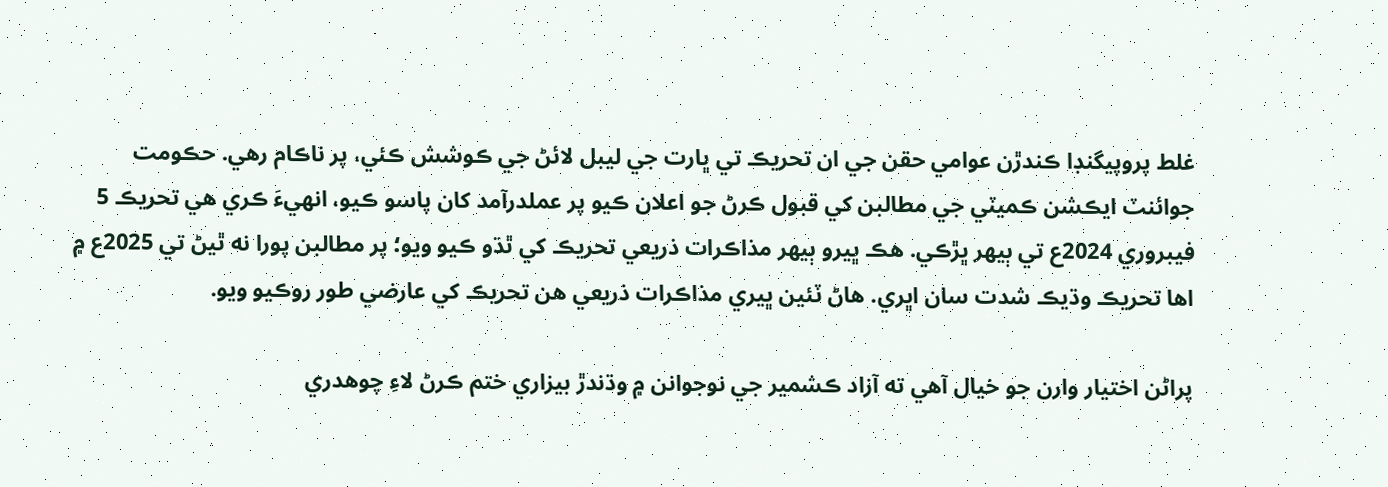غلط پروپيگنڊا ڪندڙن عوامي حقن جي ان تحريڪ تي ڀارت جي ليبل لائڻ جي ڪوشش ڪئي، پر ناڪام رهي. حڪومت جوائنٽ ايڪشن ڪميٽي جي مطالبن کي قبول ڪرڻ جو اعلان ڪيو پر عملدرآمد کان پاسو ڪيو، انهيءَ ڪري هي تحريڪ 5 فيبروري 2024ع تي ٻيهر ڀڙڪي. هڪ ڀيرو ٻيهر مذاڪرات ذريعي تحريڪ کي ٿڌو ڪيو ويو؛ پر مطالبن پورا نه ٿيڻ تي 2025ع ۾ اها تحريڪ وڌيڪ شدت سان اڀري. هاڻ ٽئين ڀيري مذاڪرات ذريعي هن تحريڪ کي عارضي طور روڪيو ويو.

پراڻن اختيار وارن جو خيال آهي ته آزاد ڪشمير جي نوجوانن ۾ وڌندڙ بيزاري ختم ڪرڻ لاءِ چوهدري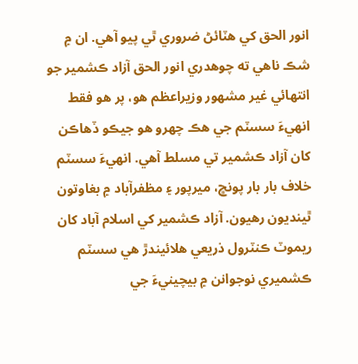انور الحق کي هٽائڻ ضروري ٿي پيو آهي. ان ۾ شڪ ناهي ته چوهدري انور الحق آزاد ڪشمير جو انتهائي غير مشهور وزيراعظم هو، پر هو فقط انهيءَ سسٽم جي هڪ چهرو هو جيڪو ڏهاڪن کان آزاد ڪشمير تي مسلط آهي. انهيءَ سسٽم خلاف بار بار پونڇ، ميرپور ۽ مظفرآباد ۾ بغاوتون ٿينديون رهيون. آزاد ڪشمير کي اسلام آباد کان ريموٽ ڪنٽرول ذريعي هلائيندڙ هي سسٽم ڪشميري نوجوانن ۾ بيچينيءَ جي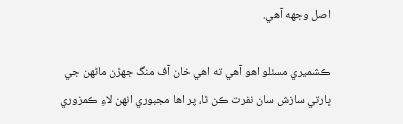اصل وجهه آهي.

ڪشميري مسئلو اهو آهي ته اهي خان آف منگ جهڙن ماڻهن جي ڀارتي سازش سان نفرت ڪن ٿا، پر اها مجبوري انهن لاءِ ڪمزوري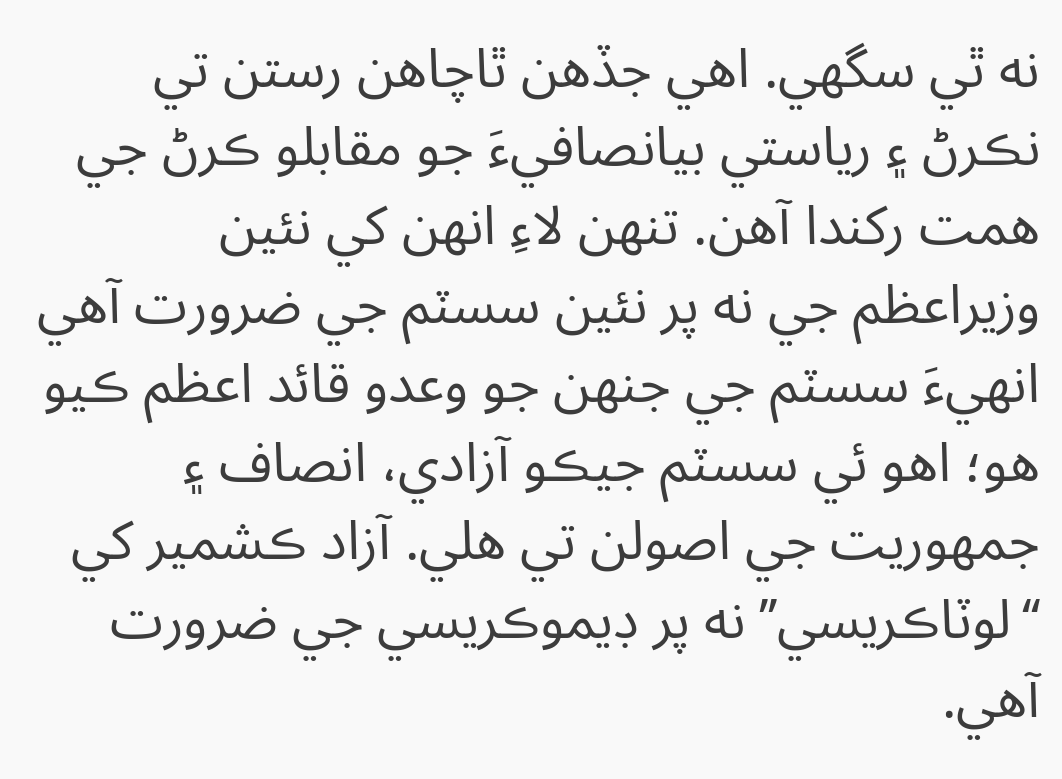نه ٿي سگهي. اهي جڏهن ٿاچاهن رستن تي نڪرڻ ۽ رياستي بيانصافيءَ جو مقابلو ڪرڻ جي همت رکندا آهن. تنھن لاءِ انهن کي نئين وزيراعظم جي نه پر نئين سسٽم جي ضرورت آهي  انهيءَ سسٽم جي جنهن جو وعدو قائد اعظم ڪيو هو؛ اهو ئي سسٽم جيڪو آزادي، انصاف ۽ جمهوريت جي اصولن تي هلي. آزاد ڪشمير کي ‘‘لوٽاڪريسي’’ نه پر ڊيموڪريسي جي ضرورت آهي.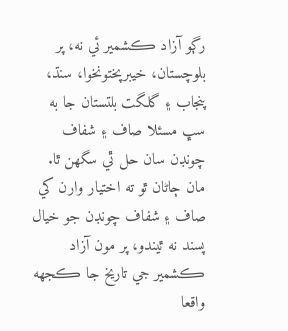رڳو آزاد ڪشمير ئي نه، پر بلوچستان، خيبرپختونخوا، سنڌ، پنجاب ۽ گلگت بلتستان جا به سڀ مسئلا صاف ۽ شفاف چونڊن سان حل ٿي سگهن ٿا. مان ڄاڻان ٿو ته اختيار وارن کي صاف ۽ شفاف چونڊن جو خيال پسند نه ٿيندو، پر مون آزاد ڪشمير جي تاريخ جا ڪجهه واقعا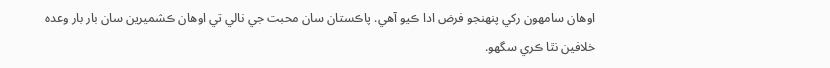اوهان سامهون رکي پنهنجو فرض ادا ڪيو آهي. پاڪستان سان محبت جي نالي تي اوهان ڪشميرين سان بار بار وعده خلافين نٿا ڪري سگهو.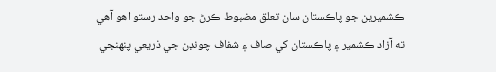ڪشميرين جو پاڪستان سان تعلق مضبوط ڪرڻ جو واحد رستو اهو آهي ته آزاد ڪشمير ۽ پاڪستان کي صاف ۽ شفاف چونڊن جي ذريعي پنهنجي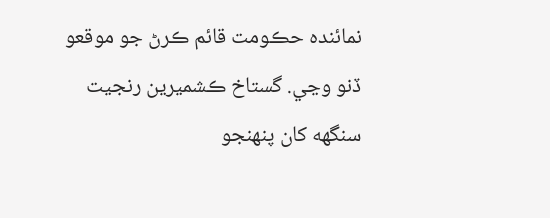نمائنده حڪومت قائم ڪرڻ جو موقعو ڏنو وڃي. گستاخ ڪشميرين رنجيت سنگھه کان پنهنجو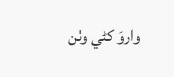واروَ کڻي وٺن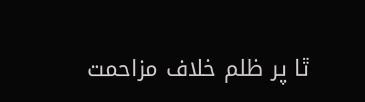ٿا پر ظلم خلاف مزاحمت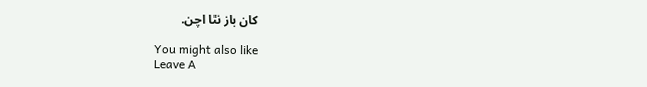کان باز نٿا اچن.

You might also like
Leave A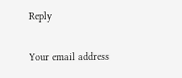Reply

Your email address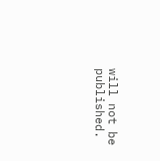will not be published.